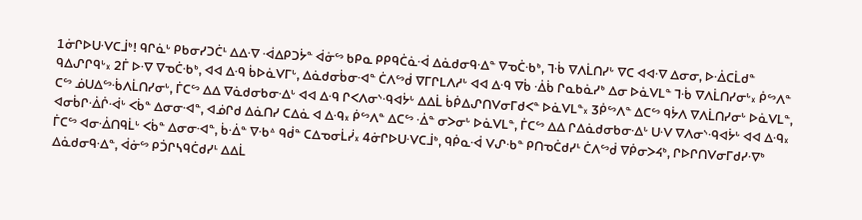1ᓃᒋᐅᑌᐺᑕᒨᒃ! ᑫᒋᓈᒡ ᑭᑲᓂᓯᑐᑖᒻ ᐃᐃᐌ ᐙᐃᑭᑐᔮᓐ ᐋᓃᔥ ᑲᑭᓇ ᑭᑭᑫᑖᓈᐙ ᐃᓈᑯᓂᑫᐎᓐ ᐁᓀᑖᑾᒃ, ᒣᒀ ᐁᐱᒫᑎᓯᒡ ᐁᑕ ᐊᐊᐌ ᐃᓂᓂ, ᐅᐐᑕᒫᑯᓐ ᑫᐃᔑᒋᑫᒡ᙮ 2ᒦ ᐅᐌ ᐁᓀᑖᑾᒃ, ᐊᐊ ᐃᑴ ᑳᐅᓈᐯᒥᒡ, ᐃᓈᑯᓂᑳᓂᐗᓐ ᑖᐱᔥᑰ ᐁᒥᒋᒪᐱᓱᒡ ᐊᐊ ᐃᑴ ᐁᑳ ᐐᑳ ᒋᓇᑲᓈᓯᒃ ᐃᓂ ᐅᓈᐯᒪᓐ ᒣᒀ ᐁᐱᒫᑎᓯᓂᒡ᙮ ᑮᔥᐱᓐ ᑕᔥ ᓅᑌᐃᔥᒀᐱᒫᑎᓯᓂᒡ, ᒦᑕᔥ ᐃᐃ ᐁᓈᑯᓂᑲᓂᐎᒡ ᐊᐊ ᐃᑴ ᒋᐸᐱᓂᔅᑴᐊᔮᒡ ᐃᐃᒫ ᑳᑮᐃᔑᑎᐯᓂᒥᑯᐸᓐ ᐅᓈᐯᒪᓐ᙮ 3ᑮᔥᐱᓐ ᐃᑕᔥ ᑫᔮᐱ ᐁᐱᒫᑎᓯᓂᒡ ᐅᓈᐯᒪᓐ, ᐊᓂᑳᒋᐐᒌᐙᒡ ᐸᑳᓐ ᐃᓂᓂᐗᓐ, ᐊᓅᒋᑯ ᐃᓈᑎᓯ ᑕᐃᓈ ᐊ ᐃᑴ᙮ ᑮᔥᐱᓐ ᐃᑕᔥ ᐐᓐ ᓂᐳᓂᒡ ᐅᓈᐯᒪᓐ, ᒦᑕᔥ ᐃᐃ ᒋᐃᓈᑯᓂᑲᓂᐎᒡ ᑌᐺ ᐁᐱᓂᔅᑴᐊᔮᒡ ᐊᐊ ᐃᑴ᙮ ᒦᑕᔥ ᐊᓂᐐᑎᑫᒫᒡ ᐸᑳᓐ ᐃᓂᓂᐗᓐ, ᑳᐐᓐ ᐁᑾᐞ ᑫᑰᓐ ᑕᐃᓀᓂᒫᓰ᙮ 4ᓃᒋᐅᑌᐺᑕᒨᒃ, ᑫᑮᓇᐙ ᐯᔑᑾᓐ ᑭᑎᓀᑖᑯᓯᒻ ᑖᐱᔥᑰ ᐁᑮᓂᐳᔦᒃ, ᒋᐅᒋᑎᐯᓂᒥᑯᓯᐌᒃ ᐃᓈᑯᓂᑫᐎᓐ, ᐋᓃᔥ ᑭᑑᒋᓴᑫᑖᑯᓯᒻ ᐃᐃᒫ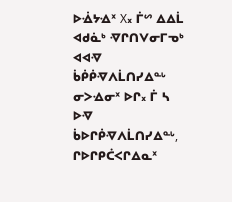ᐅᐐᔭᐎᕽ X᙮ ᒦᔥ ᐃᐃᒫ ᐊᑯᓈᒃ ᐌᒋᑎᐯᓂᒥᓀᒃ ᐊᐊᐌ ᑳᑮᑮᐌᐱᒫᑎᓯᐃᓐᒡ ᓂᐳᐎᓂᕽ ᐅᒋ᙮ ᒦ ᓴ ᐅᐌ ᑳᐅᒋᑮᐌᐱᒫᑎᓯᐃᓐᒡ, ᒋᐅᒋᑭᑖᐸᒋᐃᓇᕽ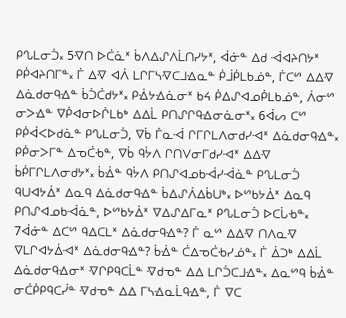ᑭᔐᒪᓂᑑ᙮ 5ᐌᑎ ᐅᑖᓈᕽ ᑳᐱᐃᔑᐱᒫᑎᓯᔭᕽ, ᐋᓃᓐ ᐃᑯ ᐙᐊᔨᑎᔭᕽ ᑭᑮᐊᔨᑎᒥᓐ᙮ ᒦ ᐃᐌ ᐊᐲ ᒪᒋᒥᓴᐌᑕᒧᐎᓇᓐ ᑮᒨᑮᒪᑲᓅᓐ, ᒦᑕᔥ ᐃᐃᐌ ᐃᓈᑯᓂᑫᐎᓐ ᑳᑑᑖᑯᔭᕽ᙮ ᑭᐐᔭᐎᓈᓂᕽ ᑲᔦ ᑮᐃᔑᐊᓄᑮᒪᑲᓅᓐ, ᐲᓂᔥ ᓂᐳᐎᓐ ᐁᑮᐊᓂᐅᒌᒪᑲᒃ ᐃᐃᒫ ᑭᑎᔑᒋᑫᐎᓂᓈᓂᕽ᙮ 6ᐋᔕ ᑕᔥ ᑭᑮᐋᐸᐅᑯᓈᓐ ᑭᔐᒪᓂᑑ, ᐁᑳ ᒦᓇᐙ ᒋᒥᒋᒪᐱᓂᑯᓯᐗᕽ ᐃᓈᑯᓂᑫᐎᓐ᙮ ᑭᑮᓂᐳᒥᓐ ᐃᓀᑖᑾᓐ, ᐁᑳ ᑫᔮᐱ ᒋᑎᐯᓂᒥᑯᓯᐗᕽ ᐃᐃᐌ ᑳᑮᒥᒋᒪᐱᓂᑯᔭᕽ᙮ ᑳᐐᓐ ᑫᔮᐱ ᑭᑎᔑᐊᓄᑲᐙᓯᐙᓈᓐ ᑭᔐᒪᓂᑑ ᑫᑌᐊᔭᐄᕽ ᐃᓇᑫ ᐃᓈᑯᓂᑫᐎᓐ ᑳᐃᔑᐲᐃᑳᑌᒃ᙮ ᐅᔥᑲᔭᐄᕽ ᐃᓇᑫ ᑭᑎᔑᐊᓄᑲᐙᓈᓐ, ᐅᔥᑲᔭᐄᕽ ᐁᐃᔑᐃᒥᓇᕽ ᑭᔐᒪᓂᑑ ᐅᑕᒑᑾᓐ᙮ 7ᐋᓃᓐ ᐃᑕᔥ ᑫᐃᑕᒪᕽ ᐃᓈᑯᓂᑫᐎᓐ? ᒦ ᓇᔥ ᐃᐃᐌ ᑎᐱᓇᐌ ᐁᒪᒋᐊᔭᐄᐗᕽ ᐃᓈᑯᓂᑫᐎᓐ? ᑳᐐᓐ ᑖᐃᓀᑖᑾᓯᓅᓐ᙮ ᒦ ᐄᑐᒃ ᐃᐃᒫ ᐃᓈᑯᓂᑫᐎᓂᕽ ᐌᒋᑭᑫᑕᒫᓐ ᐌᑯᓀᓐ ᐃᐃ ᒪᒋᑑᑕᒧᐎᓐ᙮ ᐃᓇᔥᑫ ᑳᐐᓐ ᓂᑖᑮᑭᑫᑕᓰᓐ ᐌᑯᓀᓐ ᐃᐃ ᒥᓴᐎᓇᒫᑫᐎᓐ, ᒦ ᐁᑕ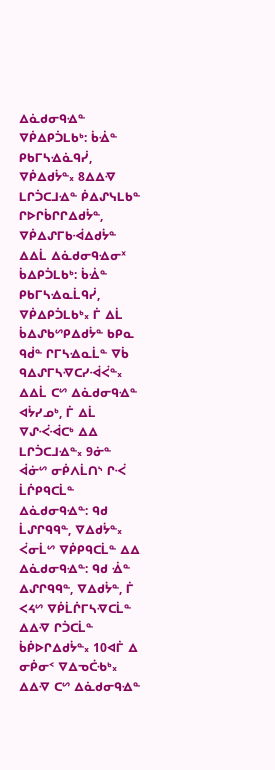ᐃᓈᑯᓂᑫᐎᓐ ᐁᑮᐃᑭᑑᒪᑲᒃ: ᑳᐐᓐ ᑭᑲᒥᓴᐎᓈᑫᓰ, ᐁᑮᐃᑯᔮᓐ᙮ 8ᐃᐃᐌ ᒪᒋᑑᑕᒧᐎᓐ ᑮᐃᔑᓭᒪᑲᓐ ᒋᐅᒋᑳᒋᒋᐃᑯᔮᓐ, ᐁᑮᐃᔑᒥᑲᐙᐃᑯᔮᓐ ᐃᐃᒫ ᐃᓈᑯᓂᑫᐎᓂᕽ ᑳᐃᑭᑑᒪᑲᒃ: ᑳᐐᓐ ᑭᑲᒥᓴᐎᓇᒫᑫᓰ, ᐁᑮᐃᑭᑑᒪᑲᒃ᙮ ᒦ ᐃᒫ ᑳᐃᔑᑲᔥᑭᐃᑯᔮᓐ ᑲᑭᓇ ᑫᑰᓐ ᒋᒥᓴᐎᓇᒫᓐ ᐁᑳ ᑫᐃᔑᒥᓴᐌᑕᓯᐙᐹᓐ᙮ ᐃᐃᒫ ᑕᔥ ᐃᓈᑯᓂᑫᐎᓐ ᐊᔮᓯᓄᒃ, ᒦ ᐃᒫ ᐁᔑᑆᐙᑕᒃ ᐃᐃ ᒪᒋᑑᑕᒧᐎᓐ᙮ 9ᓃᓐ ᐋᓃᔥ ᓂᑮᐱᒫᑎᔅ ᒋᑆ ᒫᒌᑭᑫᑕᒫᓐ ᐃᓈᑯᓂᑫᐎᓐ: ᑫᑯ ᒫᔑᒋᑫᑫᓐ, ᐁᐃᑯᔮᓐ᙮ ᐹᓂᒫᔥ ᐁᑮᑭᑫᑕᒫᓐ ᐃᐃ ᐃᓈᑯᓂᑫᐎᓐ: ᑫᑯ ᐐᓐ ᐃᔑᒋᑫᑫᓐ, ᐁᐃᑯᔮᓐ, ᒦ ᐸᔦᔥ ᐁᑮᒫᒌᒥᓴᐌᑕᒫᓐ ᐃᐃᐌ ᒋᑑᑕᒫᓐ ᑳᑮᐅᒋᐃᑯᔮᓐ᙮ 10ᐊᒦ ᐃ ᓂᑮᓂᑉ ᐁᐃᓀᑖᑾᒃ᙮ ᐃᐃᐌ ᑕᔥ ᐃᓈᑯᓂᑫᐎᓐ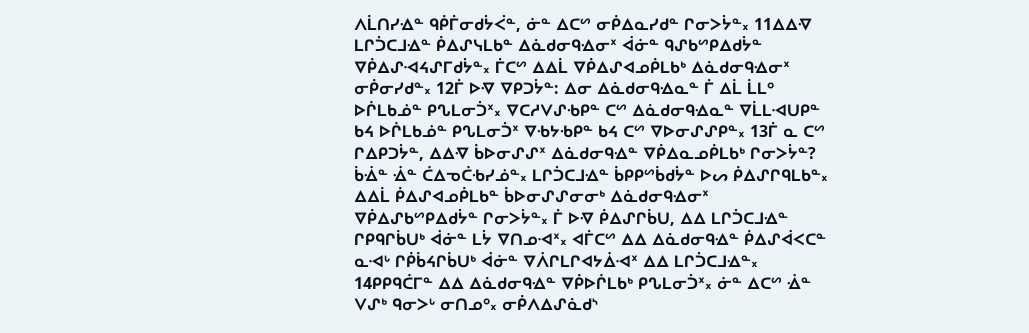ᐱᒫᑎᓯᐎᓐ ᑫᑮᒦᓂᑯᔮᐹᓐ, ᓃᓐ ᐃᑕᔥ ᓂᑮᐃᓇᓯᑯᓐ ᒋᓂᐳᔮᓐ᙮ 11ᐃᐃᐌ ᒪᒋᑑᑕᒧᐎᓐ ᑮᐃᔑᓭᒪᑲᓐ ᐃᓈᑯᓂᑫᐎᓂᕽ ᐋᓃᓐ ᑫᔑᑲᔥᑭᐃᑯᔮᓐ ᐁᑮᐃᔑᐗᔦᔑᒥᑯᔮᓐ᙮ ᒦᑕᔥ ᐃᐃᒫ ᐁᑮᐃᔑᐊᓄᑮᒪᑲᒃ ᐃᓈᑯᓂᑫᐎᓂᕽ ᓂᑮᓂᓯᑯᓐ᙮ 12ᒦ ᐅᐌ ᐁᑭᑐᔮᓐ: ᐃᓂ ᐃᓈᑯᓂᑫᐎᓇᓐ ᒦ ᐃᒫ ᒫᒪᐤ ᐅᒌᒪᑲᓅᓐ ᑭᔐᒪᓂᑑᕽ᙮ ᐁᑕᓱᐯᔑᑾᑭᓐ ᑕᔥ ᐃᓈᑯᓂᑫᐎᓇᓐ ᐁᒫᒪᐗᑌᑭᓐ ᑲᔦ ᐅᒌᒪᑲᓅᓐ ᑭᔐᒪᓂᑑᕽ ᐁᑾᔭᑾᑭᓐ ᑲᔦ ᑕᔥ ᐁᐅᓂᔑᔑᑭᓐ᙮ 13ᒦ ᓇ ᑕᔥ ᒋᐃᑭᑐᔮᓐ, ᐃᐃᐌ ᑳᐅᓂᔑᔑᕽ ᐃᓈᑯᓂᑫᐎᓐ ᐁᑮᐃᓇᓄᑮᒪᑲᒃ ᒋᓂᐳᔮᓐ? ᑳᐐᓐ ᐐᓐ ᑖᐃᓀᑖᑾᓯᓅᓐ᙮ ᒪᒋᑑᑕᒧᐎᓐ ᑳᑭᑭᔥᑳᑯᔮᓐ ᐅᔕ ᑮᐃᔑᒋᑫᒪᑲᓐ᙮ ᐃᐃᒫ ᑮᐃᔑᐊᓄᑮᒪᑲᓐ ᑳᐅᓂᔑᔑᓂᓂᒃ ᐃᓈᑯᓂᑫᐎᓂᕽ ᐁᑮᐃᔑᑲᔥᑭᐃᑯᔮᓐ ᒋᓂᐳᔮᓐ᙮ ᒦ ᐅᐌ ᑮᐃᔑᒋᑳᑌ, ᐃᐃ ᒪᒋᑑᑕᒧᐎᓐ ᒋᑭᑫᒋᑳᑌᒃ ᐋᓃᓐ ᒪᔮ ᐁᑎᓄᐗᕽ᙮ ᐊᒦᑕᔥ ᐃᐃ ᐃᓈᑯᓂᑫᐎᓐ ᑮᐃᔑᐋᐸᑕᓐ ᓇᐗᒡ ᒋᑮᑳᔦᒋᑳᑌᒃ ᐋᓃᓐ ᐁᐲᒋᒪᒋᐊᔭᐄᐗᕽ ᐃᐃ ᒪᒋᑑᑕᒧᐎᓐ᙮ 14ᑭᑭᑫᑖᒥᓐ ᐃᐃ ᐃᓈᑯᓂᑫᐎᓐ ᐁᑮᐅᒌᒪᑲᒃ ᑭᔐᒪᓂᑑᕽ᙮ ᓃᓐ ᐃᑕᔥ ᐐᓐ ᐯᔑᒃ ᑫᓂᐳᒡ ᓂᑎᓄᐤ᙮ ᓂᑮᐱᐃᔑᓈᑯᔅ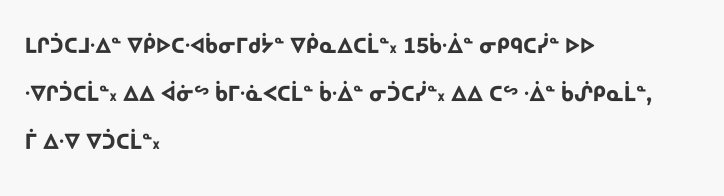ᒪᒋᑑᑕᒧᐎᓐ ᐁᑮᐅᑕᐗᑳᓂᒥᑯᔮᓐ ᐁᑮᓇᐃᑕᒫᓐ᙮ 15ᑳᐐᓐ ᓂᑭᑫᑕᓰᓐ ᐅᐅ ᐌᒋᑑᑕᒫᓐ᙮ ᐃᐃ ᐋᓃᔥ ᑳᒥᓍᐸᑕᒫᓐ ᑳᐐᓐ ᓂᑑᑕᓰᓐ᙮ ᐃᐃ ᑕᔥ ᐐᓐ ᑳᔒᑭᓇᒫᓐ, ᒦ ᐃᐌ ᐁᑑᑕᒫᓐ᙮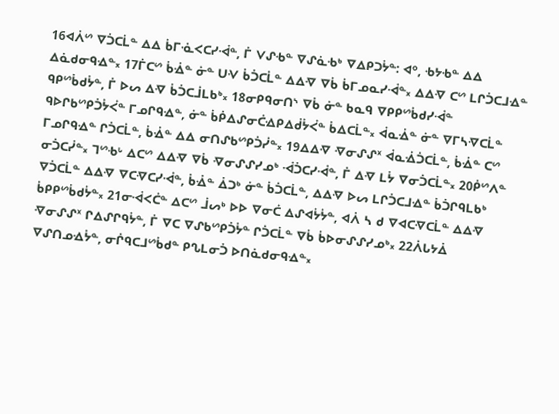16ᐊᐲᔥ ᐁᑑᑕᒫᓐ ᐃᐃ ᑳᒥᓍᐸᑕᓯᐙᓐ, ᒦ ᐯᔑᑾᓐ ᐁᔑᓈᑾᒃ ᐁᐃᑭᑐᔮᓐ: ᐊᐤ, ᑾᔭᑾᓐ ᐃᐃ ᐃᓈᑯᓂᑫᐎᓐ᙮ 17ᒦᑕᔥ ᑳᐐᓐ ᓃᓐ ᑌᐺ ᑳᑑᑕᒫᓐ ᐃᐃᐌ ᐁᑳ ᑳᒥᓄᓇᓯᐙᓐ᙮ ᐃᐃᐌ ᑕᔥ ᒪᒋᑑᑕᒧᐎᓐ ᑫᑭᔥᑳᑯᔮᓐ, ᒦ ᐅᔕ ᐃᐌ ᑳᑑᑕᒨᒪᑲᒃ᙮ 18ᓂᑭᑫᓂᑎᔅ ᐁᑳ ᓃᓐ ᑲᓇᑫ ᐁᑭᑭᔥᑳᑯᓯᐙᓐ ᑫᐅᒋᑲᔥᑭᑑᔮᐹᓐ ᒥᓄᒋᑫᐎᓐ, ᓃᓐ ᑳᑮᐃᔑᓂᑖᐎᑭᐃᑰᔮᐹᓐ ᑳᐃᑕᒫᓐ᙮ ᐋᓇᐐᓐ ᓃᓐ ᐁᒥᓴᐌᑕᒫᓐ ᒥᓄᒋᑫᐎᓐ ᒋᑑᑕᒫᓐ, ᑳᐐᓐ ᐃᐃ ᓂᑎᔑᑲᔥᑭᑑᓰᓐ᙮ 19ᐃᐃᐌ ᐌᓂᔑᔑᕽ ᐋᓇᐐᑑᑕᒫᓐ, ᑳᐐᓐ ᑕᔥ ᓂᑑᑕᓰᓐ᙮ ᒣᔥᑾᒡ ᐃᑕᔥ ᐃᐃᐌ ᐁᑳ ᐌᓂᔑᔑᓯᓄᒃ ᐙᑑᑕᓯᐙᓐ, ᒦ ᐃᐌ ᒪᔮ ᐁᓂᑑᑕᒫᓐ᙮ 20ᑮᔥᐱᓐ ᐁᑑᑕᒫᓐ ᐃᐃᐌ ᐁᑕᐌᑕᓯᐙᓐ, ᑳᐐᓐ ᐄᑐᒃ ᓃᓐ ᑳᑑᑕᒫᓐ, ᐃᐃᐌ ᐅᔕ ᒪᒋᑑᑕᒧᐎᓐ ᑳᑑᒋᑫᒪᑲᒃ ᑳᑭᑭᔥᑳᑯᔮᓐ᙮ 21ᓂᐙᐸᑖᓐ ᐃᑕᔥ ᒨᔕᒃ ᐅᐅ ᐁᓂᑖ ᐃᔑᐊᔮᔮᓐ, ᐊᐲ ᓴ ᑯ ᐁᐊᑕᐌᑕᒫᓐ ᐃᐃᐌ ᐌᓂᔑᔑᕽ ᒋᐃᔑᒋᑫᔮᓐ, ᒦ ᐁᑕ ᐁᔑᑲᔥᑭᑑᔮᓐ ᒋᑑᑕᒫᓐ ᐁᑳ ᑳᐅᓂᔑᔑᓯᓄᒃ᙮ 22ᐲᒐᔭᐄ ᐁᔑᑎᓄᐎᔮᓐ, ᓂᒌᑫᑕᒧᔥᑳᑯᓐ ᑭᔐᒪᓂᑑ ᐅᑎᓈᑯᓂᑫᐎᓐ᙮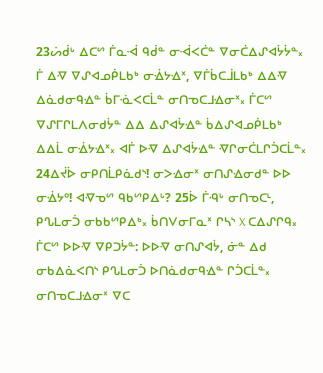23ᔖᑰᒡ ᐃᑕᔥ ᒦᓇᐙ ᑫᑰᓐ ᓂᐙᐸᑖᓐ ᐁᓂᑖᐃᔑᐊᔮᔮᓐ᙮ ᒦ ᐃᐌ ᐁᔑᐊᓄᑮᒪᑲᒃ ᓂᐐᔭᐎᕽ, ᐁᒦᑳᑕᒨᒪᑲᒃ ᐃᐃᐌ ᐃᓈᑯᓂᑫᐎᓐ ᑳᒥᓍᐸᑕᒫᓐ ᓂᑎᓀᑕᒧᐎᓂᕽ᙮ ᒦᑕᔥ ᐁᔑᒥᒋᒪᐱᓂᑯᔮᓐ ᐃᐃ ᐃᔑᐊᔮᐎᓐ ᑳᐃᔑᐊᓄᑮᒪᑲᒃ ᐃᐃᒫ ᓂᐐᔭᐎᕽ᙮ ᐊᒦ ᐅᐌ ᐃᔑᐊᔮᐎᓐ ᐌᒋᓂᑖᒪᒋᑑᑕᒫᓐ᙮ 24ᐃᔫᐆ ᓂᑭᑎᒫᑭᓈᑯᔅ! ᓂᐳᐎᓂᕽ ᓂᑎᔑᐎᓂᑯᓐ ᐅᐅ ᓂᐐᔭᐤ! ᐊᐌᓀᔥ ᑫᑲᔥᑭᐃᒡ? 25ᐆ ᒦᑴᒡ ᓂᑎᓀᑕᒻ, ᑭᔐᒪᓂᑑ ᓂᑲᑲᔥᑭᐃᒃ᙮ ᑳᑎᐯᓂᒥᓇᕽ ᒋᓴᔅ X ᑕᐃᔑᒋᑫ᙮ ᒦᑕᔥ ᐅᐅᐌ ᐁᑭᑐᔮᓐ: ᐅᐅᐌ ᓂᑎᔑᐊᔮ, ᓃᓐ ᐃᑯ ᓂᑲᐃᓈᐸᑎᔅ ᑭᔐᒪᓂᑑ ᐅᑎᓈᑯᓂᑫᐎᓐ ᒋᑑᑕᒫᓐ᙮ ᓂᑎᓀᑕᒧᐎᓂᕽ ᐁᑕ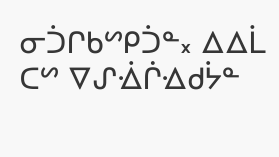ᓂᑑᒋᑲᔥᑭᑑᓐ᙮ ᐃᐃᒫ ᑕᔥ ᐁᔑᐐᒌᐎᑯᔮᓐ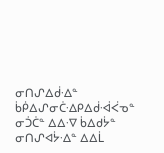ᓂᑎᔑᐃᑰᐎᓐ ᑳᑮᐃᔑᓂᑖᐎᑭᐃᑰᐙᐹᓀᓐ ᓂᑑᑖᓐ ᐃᐃᐌ ᑳᐃᑯᔮᓐ ᓂᑎᔑᐊᔮᐎᓐ ᐃᐃᒫ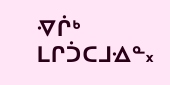ᐌᒌᒃ ᒪᒋᑑᑕᒧᐎᓐ᙮